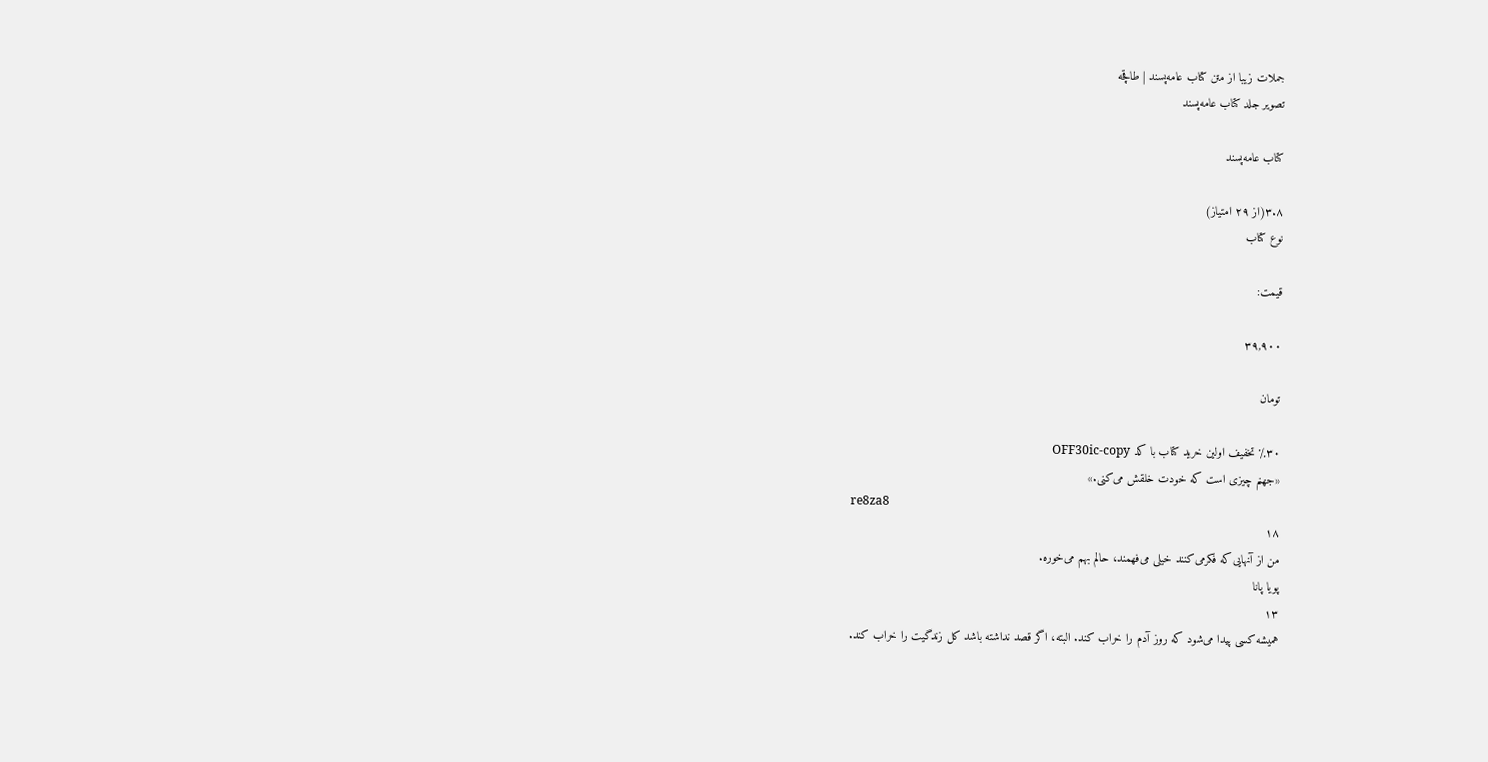جملات زیبا از متن کتاب عامه‌پسند | طاقچه
تصویر جلد کتاب عامه‌پسند

کتاب عامه‌پسند

۳.۸(از ۲۹ امتیاز)
نوع کتاب

قیمت:

۳۹,۹۰۰

تومان

٪۳۰ تخفیف اولین خرید کتاب با کد OFF30ic-copy
«جهنم چیزی است که خودت خلقش می‌کنی.»
re8za8
۱۸
من از آنهایی‌که فکرمی‌کنند خیلی می‌فهمند، حالم بهم می‌خوره.
پویا پانا
۱۳
همیشه کسی پیدا می‌شود که روز آدم را خراب کند. البته، اگر قصد نداشته باشد کل زندگیت را خراب کند.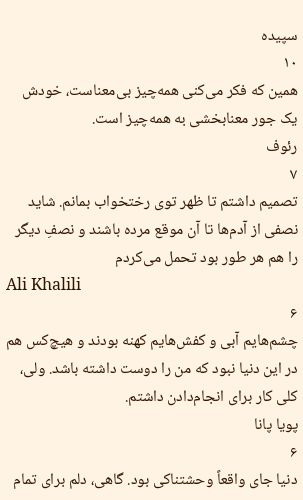سپیده
۱۰
همین که فکر می‌کنی همه‌چیز بی‌معناست، خودش یک جور معنابخشی به همه‌چیز است.
رئوف
۷
تصمیم داشتم تا ظهر توی رختخواب بمانم. شاید نصفی از آدم‌ها تا آن موقع مرده باشند و نصفِ دیگر را هم هر طور بود تحمل می‌کردم
Ali Khalili
۶
چشم‌هایم آبی و کفش‌هایم کهنه بودند و هیچ‌کس هم در این دنیا نبود که من را دوست داشته باشد. ولی، کلی کار برای انجام‌دادن داشتم.
پویا پانا
۶
دنیا جای واقعاً وحشتناکی بود. گاهی، دلم برای تمام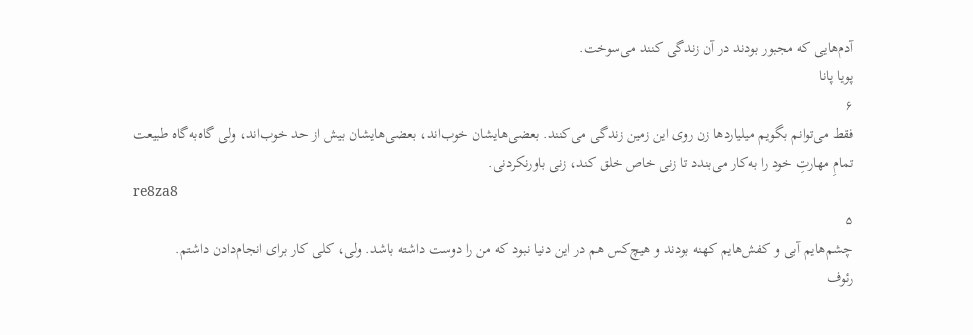آدم‌هایی که مجبور بودند در آن زندگی کنند می‌سوخت.
پویا پانا
۶
فقط می‌توانم بگویم میلیاردها زن روی این زمین زندگی می‌کنند. بعضی‌هایشان خوب‌اند، بعضی‌هایشان بیش از حد خوب‌اند، ولی گاه‌به‌گاه طبیعت تمامِ مهارتِ خود را به‌کار می‌بندد تا زنی خاص خلق کند، زنی باورنکردنی.
re8za8
۵
چشم‌هایم آبی و کفش‌هایم کهنه بودند و هیچ‌کس هم در این دنیا نبود که من را دوست داشته باشد. ولی، کلی کار برای انجام‌دادن داشتم.
رئوف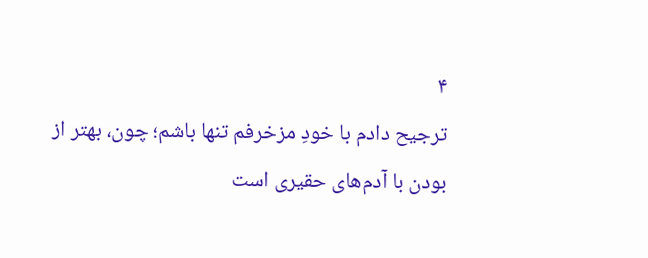۴
ترجیح دادم با خودِ مزخرفم تنها باشم؛ چون، بهتر از بودن با آدم‌های حقیری است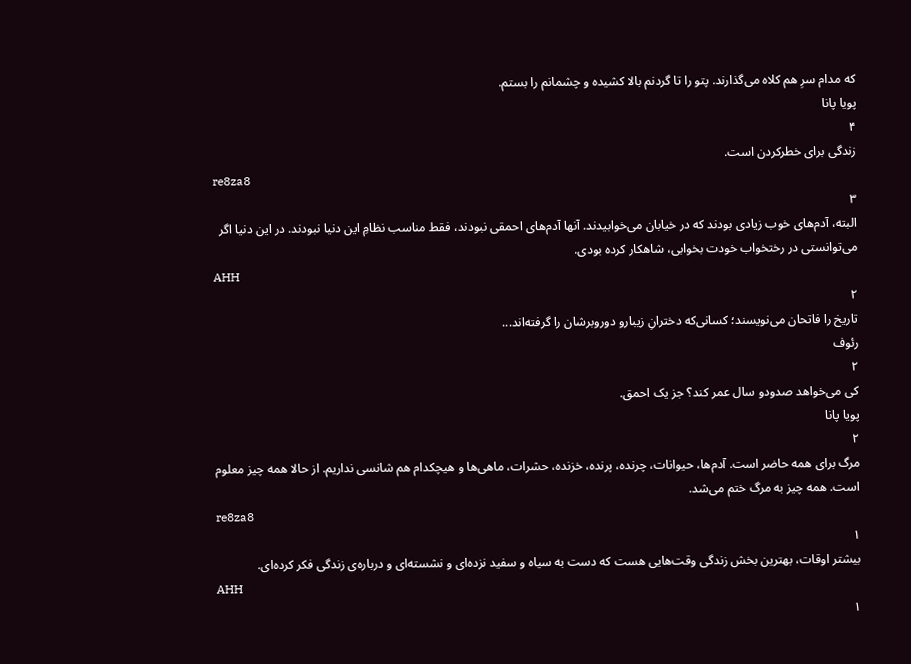که مدام سرِ هم کلاه می‌گذارند. پتو را تا گردنم بالا کشیده و چشمانم را بستم.
پویا پانا
۴
زندگی برای خطرکردن است.
re8za8
۳
البته، آدم‌های خوب زیادی بودند که در خیابان می‌خوابیدند. آنها آدم‌های احمقی نبودند، فقط مناسب نظامِ این دنیا نبودند. در این دنیا اگر می‌توانستی در رختخواب خودت بخوابی، شاهکار کرده بودی.
AHH
۲
تاریخ را فاتحان می‌نویسند؛ کسانی‌که دخترانِ زیبارو دوروبرشان را گرفته‌اند...
رئوف
۲
کی می‌خواهد صدودو سال عمر کند؟ جز یک احمق.
پویا پانا
۲
مرگ برای همه حاضر است. آدم‌ها، حیوانات، چرنده، پرنده، خزنده، حشرات، ماهی‌ها و هیچکدام هم شانسی نداریم. از حالا همه چیز معلوم است. همه چیز به مرگ ختم می‌شد.
re8za8
۱
بیشتر اوقات، بهترین بخش زندگی وقت‌هایی هست که دست به سیاه و سفید نزده‌ای و نشسته‌ای و درباره‌ی زندگی فکر کرده‌ای.
AHH
۱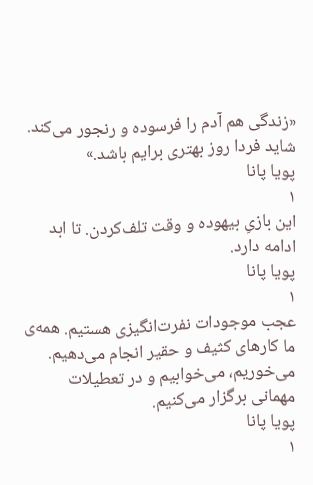«زندگی هم آدم را فرسوده و رنجور می‌کند. شاید فردا روز بهتری برایم باشد.»
پویا پانا
۱
این بازیِ بیهوده و وقت تلف‌کردن. تا ابد ادامه دارد.
پویا پانا
۱
عجب موجودات نفرت‌انگیزی هستیم. همه‌ی ما کارهای کثیف و حقیر انجام می‌دهیم. می‌خوریم، می‌خوابیم و در تعطیلات مهمانی برگزار می‌کنیم.
پویا پانا
۱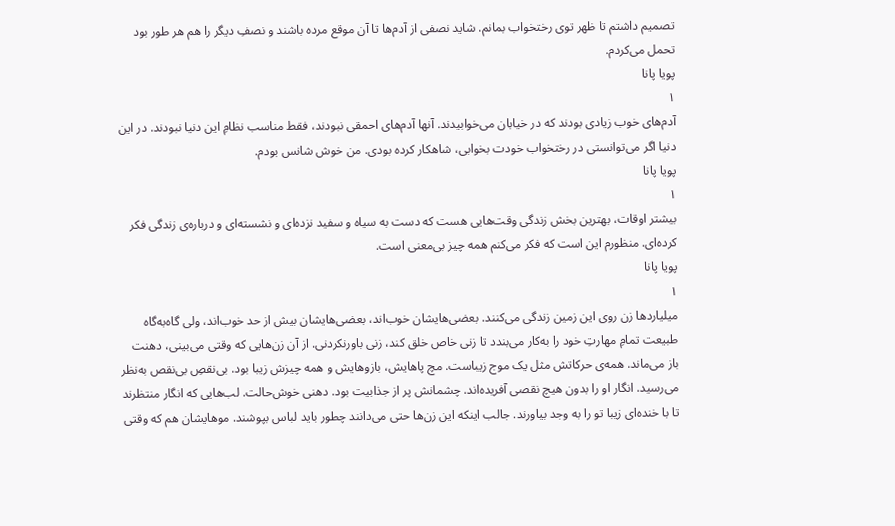تصمیم داشتم تا ظهر توی رختخواب بمانم. شاید نصفی از آدم‌ها تا آن موقع مرده باشند و نصفِ دیگر را هم هر طور بود تحمل می‌کردم.
پویا پانا
۱
آدم‌های خوب زیادی بودند که در خیابان می‌خوابیدند. آنها آدم‌های احمقی نبودند، فقط مناسب نظامِ این دنیا نبودند. در این دنیا اگر می‌توانستی در رختخواب خودت بخوابی، شاهکار کرده بودی. من خوش شانس بودم.
پویا پانا
۱
بیشتر اوقات، بهترین بخش زندگی وقت‌هایی هست که دست به سیاه و سفید نزده‌ای و نشسته‌ای و درباره‌ی زندگی فکر کرده‌ای. منظورم این است که فکر می‌کنم همه چیز بی‌معنی است.
پویا پانا
۱
میلیاردها زن روی این زمین زندگی می‌کنند. بعضی‌هایشان خوب‌اند، بعضی‌هایشان بیش از حد خوب‌اند، ولی گاه‌به‌گاه طبیعت تمامِ مهارتِ خود را به‌کار می‌بندد تا زنی خاص خلق کند، زنی باورنکردنی. از آن زن‌هایی که وقتی می‌بینی، دهنت باز می‌ماند. همه‌ی حرکاتش مثل یک موج زیباست. مچ پاهایش، بازوهایش و همه چیزش زیبا بود. بی‌نقصِ بی‌نقص به‌نظر می‌رسید. انگار او را بدون هیچ نقصی آفریده‌اند. چشمانش پر از جذابیت بود. دهنی خوش‌حالت. لب‌هایی که انگار منتظرند تا با خنده‌ای زیبا تو را به وجد بیاورند. جالب اینکه این زن‌ها حتی می‌دانند چطور باید لباس بپوشند. موهایشان هم که وقتی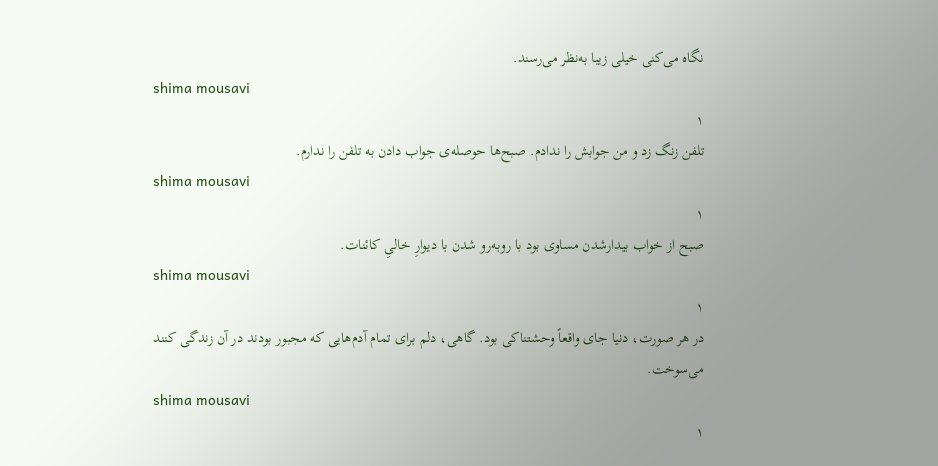نگاه می‌کنی خیلی زیبا به‌نظر می‌رسند.
shima mousavi
۱
تلفن زنگ زد و من جوابش را ندادم. صبح‌ها حوصله‌ی جواب دادن به تلفن را ندارم.
shima mousavi
۱
صبح از خواب بیدارشدن مساوی بود با روبه‌رو شدن با دیوارِ خالیِ کائنات.
shima mousavi
۱
در هر صورت، دنیا جای واقعاً وحشتناکی بود. گاهی، دلم برای تمام آدم‌هایی که مجبور بودند در آن زندگی کنند می‌سوخت.
shima mousavi
۱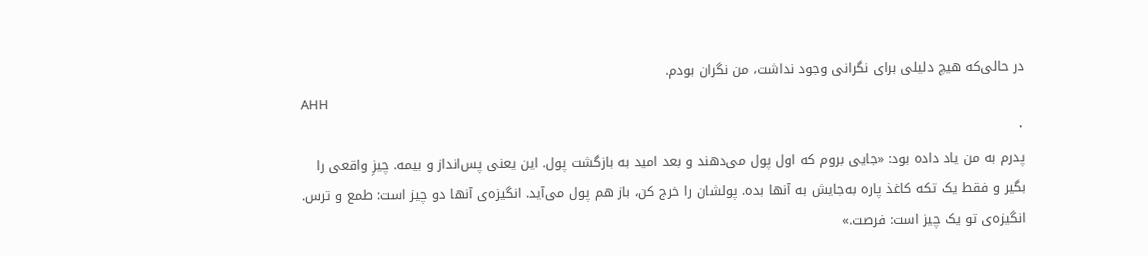در حالی‌که هیچ دلیلی برای نگرانی وجود نداشت، من نگران بودم.
AHH
۰
پدرم به من یاد داده بود: «جایی بروم که اول پول می‌دهند و بعد امید به بازگشت پول. این یعنی پس‌انداز و بیمه. چیزِ واقعی را بگیر و فقط یک تکه کاغذ پاره به‌جایش به آنها بده. پولشان را خرج کن، باز هم پول می‌آید. انگیزه‌ی آنها دو چیز است: طمع و ترس. انگیزه‌ی تو یک چیز است: فرصت.»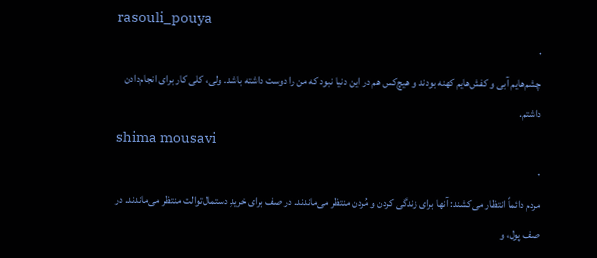rasouli_pouya
۰
چشم‌هایم آبی و کفش‌هایم کهنه بودند و هیچ‌کس هم در این دنیا نبود که من را دوست داشته باشد. ولی، کلی کار برای انجام‌دادن داشتم.
shima mousavi
۰
مردم دائماً انتظار می‌کشند: آنها برای زندگی کردن و مُردن منتظر می‌ماندند. در صف برای خریدِ دستمال‌توالت منتظر می‌ماندند. در صف پول، و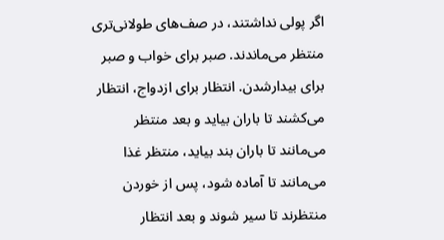اگر پولی نداشتند، در صف‌های طولانی‌تری منتظر می‌ماندند. صبر برای خواب و صبر برای بیدارشدن. انتظار برای ازدواج، انتظار می‌کشند تا باران بیاید و بعد منتظر می‌مانند تا باران بند بیاید، منتظر غذا می‌مانند تا آماده شود، پس از خوردن منتظرند تا سیر شوند و بعد انتظار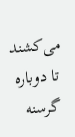می‌کشند تا دوباره گرسنه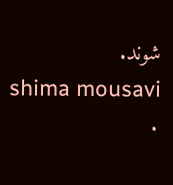شوند.
shima mousavi
۰